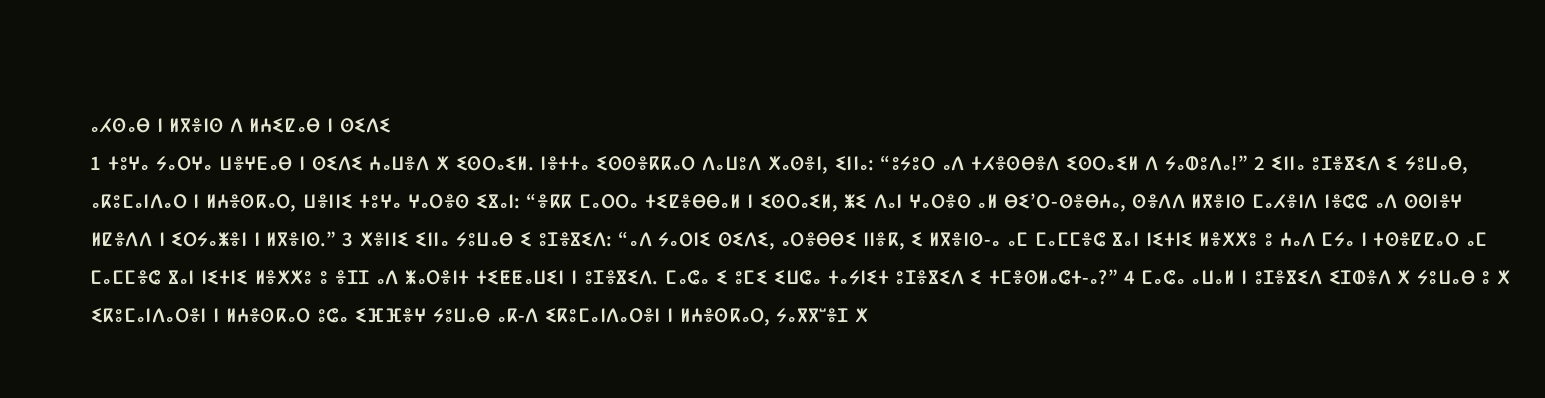ⴰⵃⵙⴰⴱ ⵏ ⵍⴳⴻⵏⵙ ⴷ ⵍⵄⵉⵇⴰⴱ ⵏ ⵙⵉⴷⵉ
1 ⵜⵓⵖⴰ ⵢⴰⵔⵖⴰ ⵡⴻⵖⴹⴰⴱ ⵏ ⵙⵉⴷⵉ ⵄⴰⵡⴻⴷ ⵅ ⵉⵙⵔⴰⵉⵍ. ⵏⴻⵜⵜⴰ ⵉⵙⵙⴻⴽⴽⴰⵔ ⴷⴰⵡⵓⴷ ⵅⴰⵙⴻⵏ, ⵉⵏⵏⴰ: “ⵓⵢⵓⵔ ⴰⴷ ⵜⵃⴻⵙⴱⴻⴷ ⵉⵙⵔⴰⵉⵍ ⴷ ⵢⴰⵀⵓⴷⴰ!” 2 ⵉⵏⵏⴰ ⵓⵊⴻⴵⵉⴷ ⵉ ⵢⵓⵡⴰⴱ, ⴰⴽⵓⵎⴰⵏⴷⴰⵔ ⵏ ⵍⵄⴻⵙⴽⴰⵔ, ⵡⴻⵏⵏⵉ ⵜⵓⵖⴰ ⵖⴰⵔⴻⵙ ⵉⴵⴰⵏ: “ⴻⴽⴽ ⵎⴰⵔⵔⴰ ⵜⵉⵇⴻⴱⴱⴰⵍ ⵏ ⵉⵙⵔⴰⵉⵍ, ⵥⵉ ⴷⴰⵏ ⵖⴰⵔⴻⵙ ⴰⵍ ⴱⵉ’ⵔ-ⵙⴻⴱⵄⴰ, ⵙⴻⴷⴷ ⵍⴳⴻⵏⵙ ⵎⴰⵃⴻⵏⴷ ⵏⴻⵛⵛ ⴰⴷ ⵙⵙⵏⴻⵖ ⵍⵇⴻⴷⴷ ⵏ ⵉⵔⵢⴰⵥⴻⵏ ⵏ ⵍⴳⴻⵏⵙ.” 3 ⵅⴻⵏⵏⵉ ⵉⵏⵏⴰ ⵢⵓⵡⴰⴱ ⵉ ⵓⵊⴻⴵⵉⴷ: “ⴰⴷ ⵢⴰⵔⵏⵉ ⵙⵉⴷⵉ, ⴰⵔⴻⴱⴱⵉ ⵏⵏⴻⴽ, ⵉ ⵍⴳⴻⵏⵙ-ⴰ ⴰⵎ ⵎⴰⵎⵎⴻⵛ ⴵⴰⵏ ⵏⵉⵜⵏⵉ ⵍⴻⵅⵅⵓ ⵓ ⵄⴰⴷ ⵎⵢⴰ ⵏ ⵜⵙⴻⵇⵇⴰⵔ ⴰⵎ ⵎⴰⵎⵎⴻⵛ ⴵⴰⵏ ⵏⵉⵜⵏⵉ ⵍⴻⵅⵅⵓ ⵓ ⴻⵊⵊ ⴰⴷ ⵥⴰⵔⴻⵏⵜ ⵜⵉⵟⵟⴰⵡⵉⵏ ⵏ ⵓⵊⴻⴵⵉⴷ. ⵎⴰⵛⴰ ⵉ ⵓⵎⵉ ⵉⵡⵛⴰ ⵜⴰⵢⵏⵉⵜ ⵓⵊⴻⴵⵉⴷ ⵉ ⵜⵎⴻⵙⵍⴰⵛⵜ-ⴰ?” 4 ⵎⴰⵛⴰ ⴰⵡⴰⵍ ⵏ ⵓⵊⴻⴵⵉⴷ ⵉⵊⵀⴻⴷ ⵅ ⵢⵓⵡⴰⴱ ⵓ ⵅ ⵉⴽⵓⵎⴰⵏⴷⴰⵔⴻⵏ ⵏ ⵍⵄⴻⵙⴽⴰⵔ ⵓⵛⴰ ⵉⴼⴼⴻⵖ ⵢⵓⵡⴰⴱ ⴰⴽ-ⴷ ⵉⴽⵓⵎⴰⵏⴷⴰⵔⴻⵏ ⵏ ⵍⵄⴻⵙⴽⴰⵔ, ⵢⴰⴳⴳⵯⴻⵊ ⵅ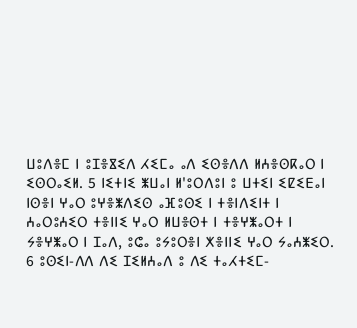ⵡⵓⴷⴻⵎ ⵏ ⵓⵊⴻⴵⵉⴷ ⵃⵉⵎⴰ ⴰⴷ ⵉⵙⴻⴷⴷ ⵍⵄⴻⵙⴽⴰⵔ ⵏ ⵉⵙⵔⴰⵉⵍ. 5 ⵏⵉⵜⵏⵉ ⵥⵡⴰⵏ ⵍ'ⵓⵔⴷⵓⵏ ⵓ ⵡⵜⵉⵏ ⵉⵇⵉⴹⴰⵏ ⵏⵙⴻⵏ ⵖⴰⵔ ⵓⵖⴻⵥⴷⵉⵙ ⴰⴼⵓⵙⵉ ⵏ ⵜⴻⵏⴷⵉⵏⵜ ⵏ ⵄⴰⵔⵓⵄⵉⵔ ⵜⴻⵏⵏⵉ ⵖⴰⵔ ⵍⵡⴻⵙⵜ ⵏ ⵜⴻⵖⵥⴰⵔⵜ ⵏ ⵢⴻⵖⵥⴰⵔ ⵏ ⵊⴰⴷ, ⵓⵛⴰ ⵓⵢⵓⵔⴻⵏ ⵅⴻⵏⵏⵉ ⵖⴰⵔ ⵢⴰⵄⵥⵉⵔ. 6 ⵓⵙⵉⵏ-ⴷⴷ ⴷⵉ ⵊⵉⵍⵄⴰⴷ ⵓ ⴷⵉ ⵜⴰⵃⵜⵉⵎ-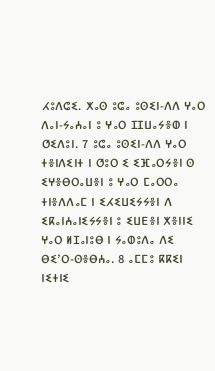ⵃⵓⴷⵛⵉ. ⵅⴰⵙ ⵓⵛⴰ ⵓⵙⵉⵏ-ⴷⴷ ⵖⴰⵔ ⴷⴰⵏ-ⵢⴰⵄⴰⵏ ⵓ ⵖⴰⵔ ⵊⵊⵡⴰⵢⴻⵀ ⵏ ⵚⵉⴷⵓⵏ. 7 ⵓⵛⴰ ⵓⵙⵉⵏ-ⴷⴷ ⵖⴰⵔ ⵜⴻⵏⴷⵉⵏⵜ ⵏ ⵚⵓⵔ ⵉ ⵉⴼⴰⵔⵢⴻⵏ ⵙ ⵉⵖⴻⴱⵔⴰⵡⴻⵏ ⵓ ⵖⴰⵔ ⵎⴰⵔⵔⴰ ⵜⵏⴻⴷⴷⴰⵎ ⵏ ⵉⵃⵉⵡⵉⵢⵢⴻⵏ ⴷ ⵉⴽⴰⵏⵄⴰⵏⵉⵢⵢⴻⵏ ⵓ ⵉⵡⴹⴻⵏ ⵅⴻⵏⵏⵉ ⵖⴰⵔ ⵍⵊⴰⵏⵓⴱ ⵏ ⵢⴰⵀⵓⴷⴰ ⴷⵉ ⴱⵉ’ⵔ-ⵙⴻⴱⵄⴰ. 8 ⴰⵎⵎⵓ ⴽⴽⵉⵏ ⵏⵉⵜⵏⵉ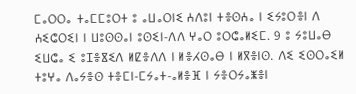ⵎⴰⵔⵔⴰ ⵜⴰⵎⵎⵓⵔⵜ ⵓ ⴰⵡⴰⵔⵏⵉ ⵄⴷⵓⵏ ⵜⴻⵙⵄⴰ ⵏ ⵉⵢⵓⵔⴻⵏ ⴷ ⵄⵉⵛⵔⵉⵏ ⵏ ⵡⵓⵙⵙⴰⵏ ⵓⵙⵉⵏ-ⴷⴷ ⵖⴰⵔ ⵓⵔⵛⴰⵍⵉⵎ. 9 ⵓ ⵢⵓⵡⴰⴱ ⵉⵡⵛⴰ ⵉ ⵓⵊⴻⴵⵉⴷ ⵍⵇⴻⴷⴷ ⵏ ⵍⴻⵃⵙⴰⴱ ⵏ ⵍⴳⴻⵏⵙ. ⴷⵉ ⵉⵙⵔⴰⵉⵍ ⵜⵓⵖⴰ ⴷⴰⵢⴻⵙ ⵜⴻⵎⵏ-ⵎⵢⴰⵜ-ⴰⵍⴻⴼ ⵏ ⵢⴻⵔⵢⴰⵥⴻⵏ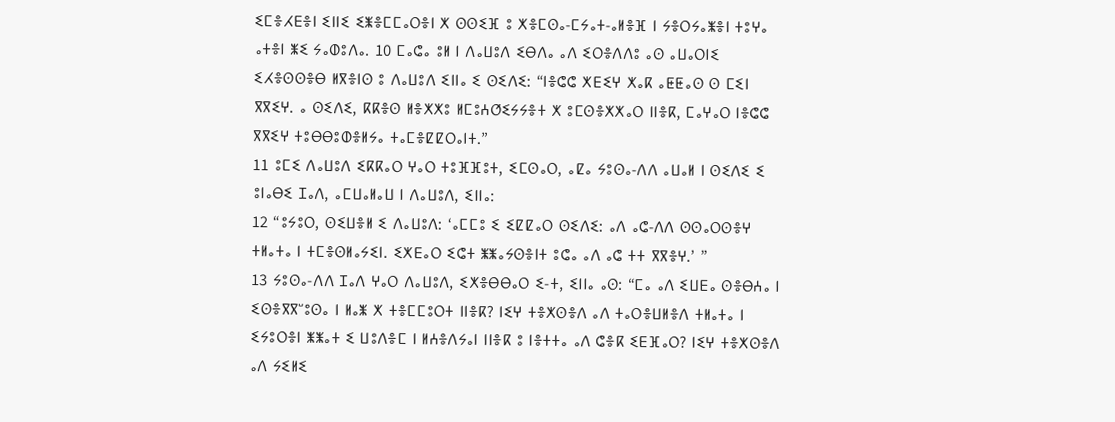ⵉⵎⴻⵃⴹⴻⵏ ⵉⵏⵏⵉ ⵉⵥⴻⵎⵎⴰⵔⴻⵏ ⵅ ⵙⵙⵉⴼ ⵓ ⵅⴻⵎⵙⴰ-ⵎⵢⴰⵜ-ⴰⵍⴻⴼ ⵏ ⵢⴻⵔⵢⴰⵥⴻⵏ ⵜⵓⵖⴰ ⴰⵜⴻⵏ ⵥⵉ ⵢⴰⵀⵓⴷⴰ. 10 ⵎⴰⵛⴰ ⵓⵍ ⵏ ⴷⴰⵡⵓⴷ ⵉⴱⴷⴰ ⴰⴷ ⵉⵔⴻⴷⴷⵓ ⴰⵙ ⴰⵡⴰⵔⵏⵉ ⵉⵃⴻⵙⵙⴻⴱ ⵍⴳⴻⵏⵙ ⵓ ⴷⴰⵡⵓⴷ ⵉⵏⵏⴰ ⵉ ⵙⵉⴷⵉ: “ⵏⴻⵛⵛ ⵅⴹⵉⵖ ⵅⴰⴽ ⴰⵟⵟⴰⵙ ⵙ ⵎⵉⵏ ⴳⴳⵉⵖ. ⴰ ⵙⵉⴷⵉ, ⴽⴽⴻⵙ ⵍⴻⵅⵅⵓ ⵍⵎⵓⵄⵚⵉⵢⵢⴻⵜ ⵅ ⵓⵎⵙⴻⵅⵅⴰⵔ ⵏⵏⴻⴽ, ⵎⴰⵖⴰⵔ ⵏⴻⵛⵛ ⴳⴳⵉⵖ ⵜⵓⴱⴱⵓⵀⴻⵍⵢⴰ ⵜⴰⵎⴻⵇⵇⵔⴰⵏⵜ.”
11 ⵓⵎⵉ ⴷⴰⵡⵓⴷ ⵉⴽⴽⴰⵔ ⵖⴰⵔ ⵜⵓⴼⴼⵓⵜ, ⵉⵎⵙⴰⵔ, ⴰⵇⴰ ⵢⵓⵙⴰ-ⴷⴷ ⴰⵡⴰⵍ ⵏ ⵙⵉⴷⵉ ⵉ ⵓⵏⴰⴱⵉ ⵊⴰⴷ, ⴰⵎⵡⴰⵍⴰⵡ ⵏ ⴷⴰⵡⵓⴷ, ⵉⵏⵏⴰ:
12 “ⵓⵢⵓⵔ, ⵙⵉⵡⴻⵍ ⵉ ⴷⴰⵡⵓⴷ: ‘ⴰⵎⵎⵓ ⵉ ⵉⵇⵇⴰⵔ ⵙⵉⴷⵉ: ⴰⴷ ⴰⵛ-ⴷⴷ ⵙⵙⴰⵔⵙⴻⵖ ⵜⵍⴰⵜⴰ ⵏ ⵜⵎⴻⵙⵍⴰⵢⵉⵏ. ⵉⵅⴹⴰⵔ ⵉⵛⵜ ⵥⵥⴰⵢⵙⴻⵏⵜ ⵓⵛⴰ ⴰⴷ ⴰⵛ ⵜⵜ ⴳⴳⴻⵖ.’ ”
13 ⵢⵓⵙⴰ-ⴷⴷ ⵊⴰⴷ ⵖⴰⵔ ⴷⴰⵡⵓⴷ, ⵉⵅⴻⴱⴱⴰⵔ ⵉ-ⵜ, ⵉⵏⵏⴰ ⴰⵙ: “ⵎⴰ ⴰⴷ ⵉⵡⴹⴰ ⵙⴻⴱⵄⴰ ⵏ ⵉⵙⴻⴳⴳⵯⵓⵙⴰ ⵏ ⵍⴰⵥ ⵅ ⵜⴻⵎⵎⵓⵔⵜ ⵏⵏⴻⴽ? ⵏⵉⵖ ⵜⴻⵅⵙⴻⴷ ⴰⴷ ⵜⴰⵔⴻⵡⵍⴻⴷ ⵜⵍⴰⵜⴰ ⵏ ⵉⵢⵓⵔⴻⵏ ⵥⵥⴰⵜ ⵉ ⵡⵓⴷⴻⵎ ⵏ ⵍⵄⴻⴷⵢⴰⵏ ⵏⵏⴻⴽ ⵓ ⵏⴻⵜⵜⴰ ⴰⴷ ⵛⴻⴽ ⵉⴹⴼⴰⵔ? ⵏⵉⵖ ⵜⴻⵅⵙⴻⴷ ⴰⴷ ⵢⵉⵍⵉ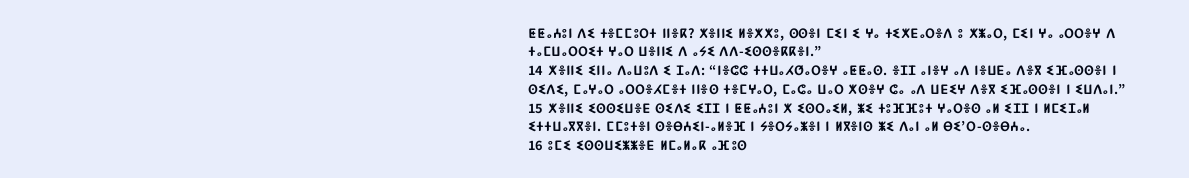ⵟⵟⴰⵄⵓⵏ ⴷⵉ ⵜⴻⵎⵎⵓⵔⵜ ⵏⵏⴻⴽ? ⵅⴻⵏⵏⵉ ⵍⴻⵅⵅⵓ, ⵙⵙⴻⵏ ⵎⵉⵏ ⵉ ⵖⴰ ⵜⵉⵅⴹⴰⵔⴻⴷ ⵓ ⵅⵥⴰⵔ, ⵎⵉⵏ ⵖⴰ ⴰⵔⵔⴻⵖ ⴷ ⵜⴰⵎⵡⴰⵔⵔⵉⵜ ⵖⴰⵔ ⵡⴻⵏⵏⵉ ⴷ ⴰⵢⵉ ⴷⴷ-ⵉⵙⵙⴻⴽⴽⴻⵏ.”
14 ⵅⴻⵏⵏⵉ ⵉⵏⵏⴰ ⴷⴰⵡⵓⴷ ⵉ ⵊⴰⴷ: “ⵏⴻⵛⵛ ⵜⵜⵡⴰⵃⵚⴰⵔⴻⵖ ⴰⵟⵟⴰⵙ. ⴻⵊⵊ ⴰⵏⴻⵖ ⴰⴷ ⵏⴻⵡⴹⴰ ⴷⴻⴳ ⵉⴼⴰⵙⵙⴻⵏ ⵏ ⵙⵉⴷⵉ, ⵎⴰⵖⴰⵔ ⴰⵔⵔⴻⵃⵎⴻⵜ ⵏⵏⴻⵙ ⵜⴻⵎⵖⴰⵔ, ⵎⴰⵛⴰ ⵡⴰⵔ ⵅⵙⴻⵖ ⵛⴰ ⴰⴷ ⵡⴹⵉⵖ ⴷⴻⴳ ⵉⴼⴰⵙⵙⴻⵏ ⵏ ⵉⵡⴷⴰⵏ.”
15 ⵅⴻⵏⵏⵉ ⵉⵙⵙⵉⵡⴻⴹ ⵙⵉⴷⵉ ⵉⵊⵊ ⵏ ⵟⵟⴰⵄⵓⵏ ⵅ ⵉⵙⵔⴰⵉⵍ, ⵥⵉ ⵜⵓⴼⴼⵓⵜ ⵖⴰⵔⴻⵙ ⴰⵍ ⵉⵊⵊ ⵏ ⵍⵎⵉⵊⴰⵍ ⵉⵜⵜⵡⴰⴳⴳⴻⵏ. ⵎⵎⵓⵜⴻⵏ ⵙⴻⴱⵄⵉⵏ-ⴰⵍⴻⴼ ⵏ ⵢⴻⵔⵢⴰⵥⴻⵏ ⵏ ⵍⴳⴻⵏⵙ ⵥⵉ ⴷⴰⵏ ⴰⵍ ⴱⵉ’ⵔ-ⵙⴻⴱⵄⴰ.
16 ⵓⵎⵉ ⵉⵙⵙⵡⵉⵥⵥⴻⴹ ⵍⵎⴰⵍⴰⴽ ⴰⴼⵓⵙ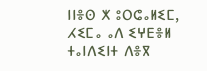ⵏⵏⴻⵙ ⵅ ⵓⵔⵛⴰⵍⵉⵎ, ⵃⵉⵎⴰ ⴰⴷ ⵉⵖⴹⴻⵍ ⵜⴰⵏⴷⵉⵏⵜ ⴷⴻⴳ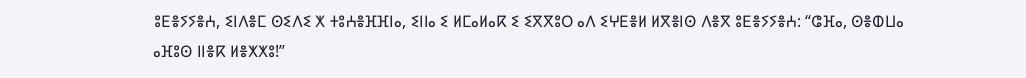ⵓⴹⴻⵢⵢⴻⵄ, ⵉⵏⴷⴻⵎ ⵙⵉⴷⵉ ⵅ ⵜⵓⵄⴻⴼⴼⵏⴰ, ⵉⵏⵏⴰ ⵉ ⵍⵎⴰⵍⴰⴽ ⵉ ⵉⴳⴳⵓⵔ ⴰⴷ ⵉⵖⴹⴻⵍ ⵍⴳⴻⵏⵙ ⴷⴻⴳ ⵓⴹⴻⵢⵢⴻⵄ: “ⵛⴼⴰ, ⵙⴻⵀⵡⴰ ⴰⴼⵓⵙ ⵏⵏⴻⴽ ⵍⴻⵅⵅⵓ!”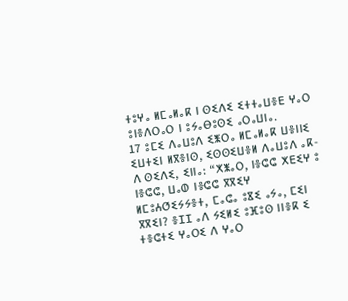ⵜⵓⵖⴰ ⵍⵎⴰⵍⴰⴽ ⵏ ⵙⵉⴷⵉ ⵉⵜⵜⴰⵡⴻⴹ ⵖⴰⵔ ⵓⵏⴻⴷⵔⴰⵔ ⵏ ⵓⵢⴰⴱⵓⵙⵉ ⴰⵔⴰⵡⵏⴰ.
17 ⵓⵎⵉ ⴷⴰⵡⵓⴷ ⵉⵥⵔⴰ ⵍⵎⴰⵍⴰⴽ ⵡⴻⵏⵏⵉ ⵉⵡⵜⵉⵏ ⵍⴳⴻⵏⵙ, ⵉⵙⵙⵉⵡⴻⵍ ⴷⴰⵡⵓⴷ ⴰⴽ-ⴷ ⵙⵉⴷⵉ, ⵉⵏⵏⴰ: “ⵅⵥⴰⵔ, ⵏⴻⵛⵛ ⵅⴹⵉⵖ ⵓ ⵏⴻⵛⵛ, ⵡⴰⵀ ⵏⴻⵛⵛ ⴳⴳⵉⵖ ⵍⵎⵓⵄⵚⵉⵢⵢⴻⵜ, ⵎⴰⵛⴰ ⵓⴵⵉ ⴰⵢⴰ, ⵎⵉⵏ ⴳⴳⵉⵏ? ⴻⵊⵊ ⴰⴷ ⵢⵉⵍⵉ ⵓⴼⵓⵙ ⵏⵏⴻⴽ ⵉ ⵜⴻⵛⵜⵉ ⵖⴰⵔⵉ ⴷ ⵖⴰⵔ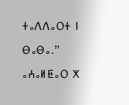ⵜⴰⴷⴷⴰⵔⵜ ⵏ ⴱⴰⴱⴰ.”
ⴰⵄⴰⵍⵟⴰⵔ ⵅ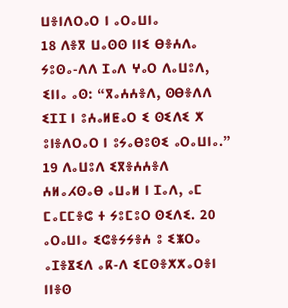ⵡⴻⵏⴷⵔⴰⵔ ⵏ ⴰⵔⴰⵡⵏⴰ
18 ⴷⴻⴳ ⵡⴰⵙⵙ ⵏⵏⵉ ⴱⴻⵄⴷⴰ ⵢⵓⵙⴰ-ⴷⴷ ⵊⴰⴷ ⵖⴰⵔ ⴷⴰⵡⵓⴷ, ⵉⵏⵏⴰ ⴰⵙ: “ⴳⴰⵄⵄⴻⴷ, ⵙⴱⴻⴷⴷ ⵉⵊⵊ ⵏ ⵓⵄⴰⵍⵟⴰⵔ ⵉ ⵙⵉⴷⵉ ⵅ ⵓⵏⴻⴷⵔⴰⵔ ⵏ ⵓⵢⴰⴱⵓⵙⵉ ⴰⵔⴰⵡⵏⴰ.”
19 ⴷⴰⵡⵓⴷ ⵉⴳⴻⵄⵄⴻⴷ ⵄⵍⴰⵃⵙⴰⴱ ⴰⵡⴰⵍ ⵏ ⵊⴰⴷ, ⴰⵎ ⵎⴰⵎⵎⴻⵛ ⵜ ⵢⵓⵎⵓⵔ ⵙⵉⴷⵉ. 20 ⴰⵔⴰⵡⵏⴰ ⵉⵛⴻⵢⵢⴻⵄ ⵓ ⵉⵥⵔⴰ ⴰⵊⴻⴵⵉⴷ ⴰⴽ-ⴷ ⵉⵎⵙⴻⵅⵅⴰⵔⴻⵏ ⵏⵏⴻⵙ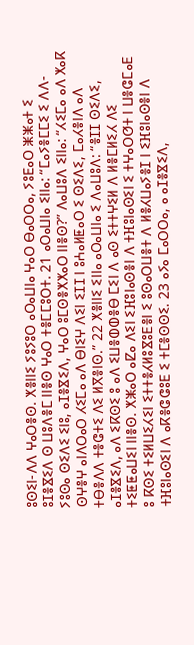ⵓⵙⵉⵏ-ⴷⴷ ⵖⴰⵔⴻⵙ. ⵅⴻⵏⵏⵉ ⵢⵓⵢⵓⵔ ⴰⵔⴰⵡⵏⴰ ⵖⴰⵔ ⴱⴰⵔⵔⴰ, ⵢⵓⴹⴰⵔ ⵥⵥⴰⵜ ⵉ ⵓⵊⴻⴵⵉⴷ ⵙ ⵡⵓⴷⴻⵎ ⵏⵏⴻⵙ ⵖⴰⵔ ⵜⴻⵎⵎⵓⵔⵜ. 21 ⴰⵔⴰⵡⵏⴰ ⵉⵏⵏⴰ: “ⵎⴰⵢⴻⵎⵎⵉ ⵉ ⴷⴷ-ⵢⵓⵙⴰ ⵙⵉⴷⵉ ⵉⵏⵓ, ⴰⵊⴻⴵⵉⴷ, ⵖⴰⵔ ⵓⵎⵙⴻⵅⵅⴰⵔ ⵏⵏⴻⵙ?” ⴷⴰⵡⵓⴷ ⵉⵏⵏⴰ: “ⵃⵉⵎⴰ ⴰⴷ ⵅⴰⴽ ⵙⵖⴻⵖ ⴰⵏⴷⵔⴰⵔ ⵃⵉⵎⴰ ⴰⴷ ⴱⵏⵉⵖ ⴷⵉⵏ ⵉⵊⵊ ⵏ ⵓⵄⴰⵍⵟⴰⵔ ⵉ ⵙⵉⴷⵉ, ⵎⴰⵃⴻⵏⴷ ⴰⴷ ⵜⴱⴻⴷⴷ ⵜⴻⵛⵜⵉ ⴷⵉ ⵍⴳⴻⵏⵙ.” 22 ⵅⴻⵏⵏⵉ ⵉⵏⵏⴰ ⴰⵔⴰⵡⵏⴰ ⵉ ⴷⴰⵡⵓⴷ: “ⴻⵊⵊ ⵙⵉⴷⵉ, ⴰⵊⴻⴵⵉⴷ, ⴰⴷ ⵉⴽⵙⵉ ⵓ ⴰⴷ ⵉⵡⴻⵀⵀⴻⴱ ⵎⵉⵏ ⴷ ⴰⵙ ⵉⵜⵜⵖⵉⵍ ⴷ ⵍⴻⵎⵍⵉⵃ ⴷⵉ ⵜⵉⵟⵟⴰⵡⵉⵏ ⵏⵏⴻⵙ. ⵅⵥⴰⵔ ⴰⵇⴰ ⴷⵉⵏ ⵉⴼⵓⵏⴰⵙⴻⵏ ⴷ ⵜⴼⵓⵏⴰⵙⵉⵏ ⵉ ⵜⵖⴰⵔⵚⵜ ⵏ ⵡⴻⵛⵎⴰⴹ ⵓ ⴽⵙⵉ ⵜⵉⵍⵡⵉⵃⵉⵏ ⵉⵜⵜⴻⵃⵍⵓⴵⵓⴹⴻⵏ ⵉ ⵓⵙⴰⵔⵡⴻⵜ ⴷ ⵍⴻⵃⵡⴰⵢⴻⵊ ⵏ ⵉⴼⵓⵏⴰⵙⴻⵏ ⴷ ⵜⴼⵓⵏⴰⵙⵉⵏ ⴷ ⴰⴽⴻⵛⵛⵓⴹ ⵉ ⵜⵎⴻⵙⵙⵉ. 23 ⴰⵢⴰ ⵎⴰⵔⵔⴰ, ⴰ ⴰⵊⴻⴵⵉⴷ,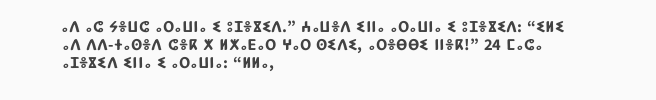ⴰⴷ ⴰⵛ ⵢⴻⵡⵛ ⴰⵔⴰⵡⵏⴰ ⵉ ⵓⵊⴻⴵⵉⴷ.” ⵄⴰⵡⴻⴷ ⵉⵏⵏⴰ ⴰⵔⴰⵡⵏⴰ ⵉ ⵓⵊⴻⴵⵉⴷ: “ⵉⵍⵉ ⴰⴷ ⴷⴷ-ⵜⴰⵙⴻⴷ ⵛⴻⴽ ⵅ ⵍⵅⴰⴹⴰⵔ ⵖⴰⵔ ⵙⵉⴷⵉ, ⴰⵔⴻⴱⴱⵉ ⵏⵏⴻⴽ!” 24 ⵎⴰⵛⴰ ⴰⵊⴻⴵⵉⴷ ⵉⵏⵏⴰ ⵉ ⴰⵔⴰⵡⵏⴰ: “ⵍⵍⴰ,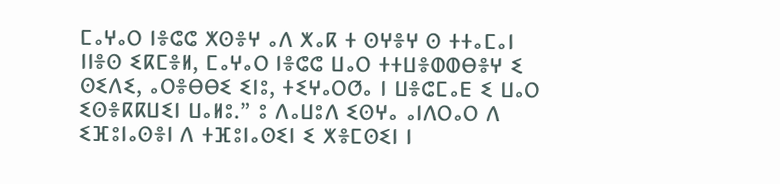ⵎⴰⵖⴰⵔ ⵏⴻⵛⵛ ⵅⵙⴻⵖ ⴰⴷ ⵅⴰⴽ ⵜ ⵙⵖⴻⵖ ⵙ ⵜⵜⴰⵎⴰⵏ ⵏⵏⴻⵙ ⵉⴽⵎⴻⵍ, ⵎⴰⵖⴰⵔ ⵏⴻⵛⵛ ⵡⴰⵔ ⵜⵜⵡⴻⵀⵀⴱⴻⵖ ⵉ ⵙⵉⴷⵉ, ⴰⵔⴻⴱⴱⵉ ⵉⵏⵓ, ⵜⵉⵖⴰⵔⵚⴰ ⵏ ⵡⴻⵛⵎⴰⴹ ⵉ ⵡⴰⵔ ⵉⵙⴻⴽⴽⵡⵉⵏ ⵡⴰⵍⵓ.” ⵓ ⴷⴰⵡⵓⴷ ⵉⵙⵖⴰ ⴰⵏⴷⵔⴰⵔ ⴷ ⵉⴼⵓⵏⴰⵙⴻⵏ ⴷ ⵜⴼⵓⵏⴰⵙⵉⵏ ⵉ ⵅⴻⵎⵙⵉⵏ ⵏ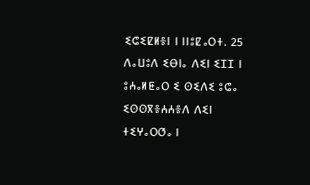ⵉⵛⵉⵇⵍⴻⵏ ⵏ ⵏⵏⵓⵇⴰⵔⵜ. 25 ⴷⴰⵡⵓⴷ ⵉⴱⵏⴰ ⴷⵉⵏ ⵉⵊⵊ ⵏ ⵓⵄⴰⵍⵟⴰⵔ ⵉ ⵙⵉⴷⵉ ⵓⵛⴰ ⵉⵙⵙⴳⴻⵄⵄⴻⴷ ⴷⵉⵏ ⵜⵉⵖⴰⵔⵚⴰ ⵏ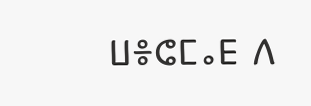ⵡⴻⵛⵎⴰⴹ ⴷ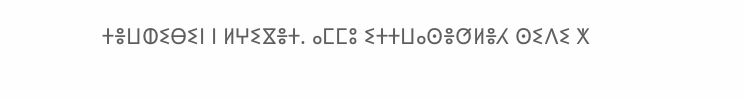ⵜⴻⵡⵀⵉⴱⵉⵏ ⵏ ⵍⵖⵉⴵⴻⵜ. ⴰⵎⵎⵓ ⵉⵜⵜⵡⴰⵙⴻⵚⵍⴻⵃ ⵙⵉⴷⵉ ⵅ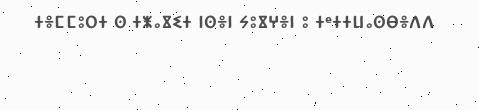ⵜⴻⵎⵎⵓⵔⵜ ⵙ ⵜⵥⴰⴵⵉⵜ ⵏⵙⴻⵏ ⵢⵓⴵⵖⴻⵏ ⵓ ⵜᵉⵜⵜⵡⴰⵙⴱⴻⴷⴷ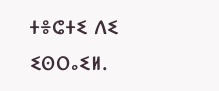ⵜⴻⵛⵜⵉ ⴷⵉ ⵉⵙⵔⴰⵉⵍ.